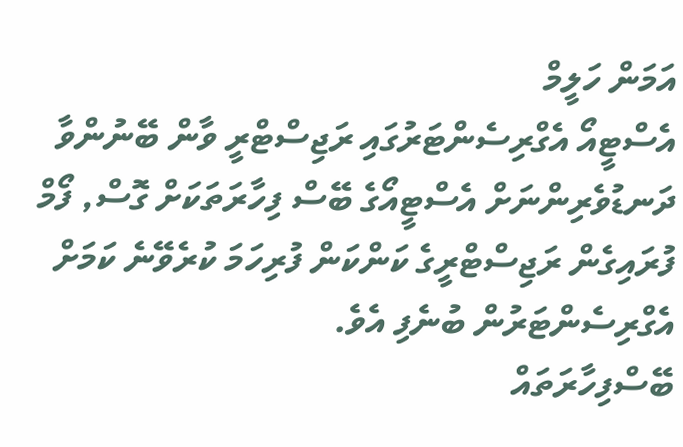އަމަން ހަލީމް
އެސްޓީއޯ އެގްރިސެންޓަރުގައި ރަޖިސްޓްރީ ވާން ބޭނުންވާ ދަނޑުވެރިންނަށް އެސްޓީއޯގެ ބޭސް ފިހާރަތަކަށް ގޮސް, ފޯމް ފުރައިގެން ރަޖިސްޓްރީގެ ކަންކަން ފުރިހަމަ ކުރެވޭނެ ކަމަށް އެގްރިސެންޓަރުން ބުނެފި އެވެ.
ބޭސްފިހާރަތައް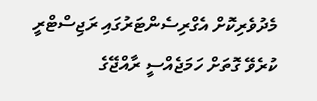މެދުވެރިކޮށް އެގްރިސެންޓަރުގައި ރަޖިސްޓްރީ ކުރެވޭ ގޮތަށް ހަމަޖެއްސީ ރާއްޖޭގެ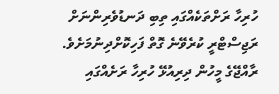ހުރިހާ ރަށްތަކެއްގައި ތިބި ދަނޑުވެރިންނަށް ރަޖިސްޓްރީ ކުރެވޭނެ ގޮތް ފަހިކޮށްދިނުމަށެވެ. ރާއްޖޭގެ މީހުން ދިރިއުޅޭ ހުރިހާ ރަށެއްގައި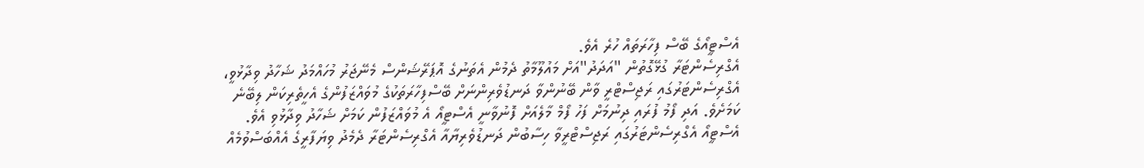އެސްޓީއޯގެ ބޭސް ފިހާރަތައް ހުރެ އެވެ.
އެގްރިސެންޓަރާ ގުޅޭގޮތުން "އަދަދު"އަށް މައުލޫމާތު ދެމުން އެތަނުގެ އޮޕަރޭޝަންސް މެނޭޖަރު މުހައްމަދު ޝަހާދު ވިދާޅުވީ، އެގްރިސެންޓަރުގައި ރަޖިސްޓްރީ ވާން ބޭނުންވާ ދަނޑުވެރިންނަށް ބޭސްފިހާރަތަކުގެ މުވައްޒަފުންގެ އެހީތެރިކަން ލިބޭނެ ކަމަށެވެ. އަދި ފޯމު ފުރައި ދިނުމަށް ފަހު ފޯމް މާލެއަށް ފޮނުވާނީ އެސްޓީއޯ އެ މުވައްޒަފުން ކަމަށް ޝަހާދު ވިދާޅުވި އެވެ.
އެސްޓީއޯ އެގްރިސެންޓަރުގައި ރަޖިސްޓްރީވާ ހިސާބުން ދަނޑުވެރިޔާއާ އެގްރިސެންޓަރާ ދެމެދު ވިޔަފާރީގެ އެއްބަސްވުމެއް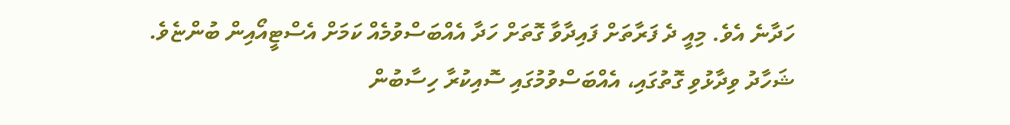ހަދާނެ އެވެ. މިއީ ދެ ފަރާތަށް ފައިދާވާ ގޮތަށް ހަދާ އެއްބަސްވުމެއް ކަމަށް އެސްޓީއޯއިން ބުންޏެވެ.
ޝަހާދު ވިދާޅުވި ގޮތުގައި، އެއްބަސްވުމުގައި ސޮއިކުރާ ހިސާބުން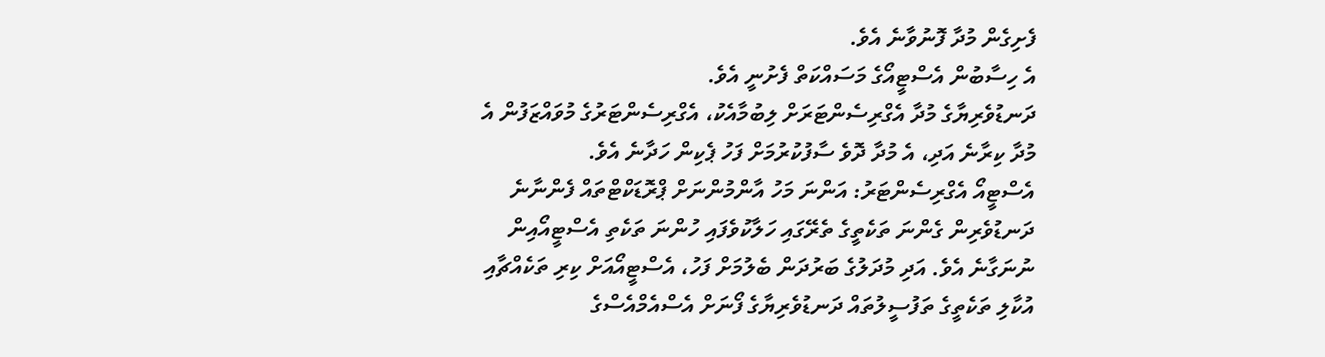ފެށިގެން މުދާ ފޮނުވާނެ އެވެ.
އެ ހިސާބުން އެސްޓީއޯގެ މަސައްކަތް ފެށުނީ އެވެ.
ދަނޑުވެރިޔާގެ މުދާ އެގްރިސެންޓަރަށް ލިބުމާއެކު، އެގްރިސެންޓަރުގެ މުވައްޒަފުން އެ މުދާ ކިރާނެ އަދި، އެ މުދާ ދޮވެ ސާފުކުރުމަށް ފަހު ޕެކިން ހަދާނެ އެވެ.
އެސްޓީއޯ އެގްރިސެންޓަރު: އަންނަ މަހު އާންމުންނަށް ޕްރޮޑަކްޓްތައް ފެންނާނެ
ދަނޑުވެރިން ގެންނަ ތަކެތީގެ ތެރޭގައި ހަލާކުވެފައި ހުންނަ ތަކެތި އެސްޓީއޯއިން ނުނަގާނެ އެވެ. އަދި މުދަލުގެ ބަރުދަން ބެލުމަށް ފަހު، އެސްޓީއޯއަށް ކިރި ތަކެއްޗާއި އުކާލި ތަކެތީގެ ތަފުސީލުތައް ދަނޑުވެރިޔާގެ ފޯނަށް އެސްއެމްއެސްގެ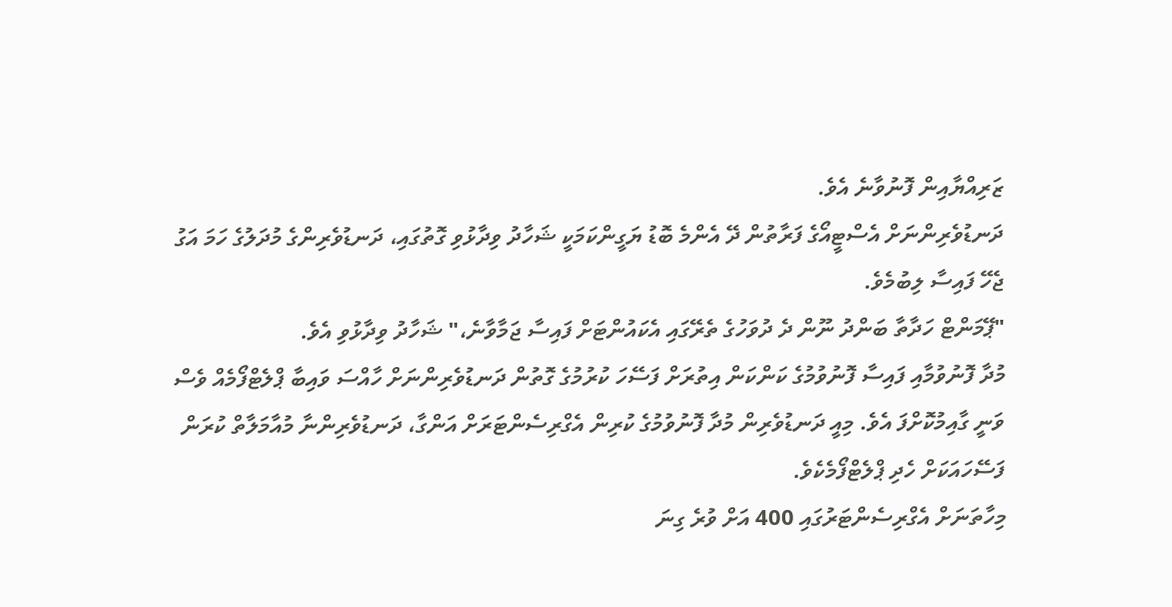ޒަރިއްޔާއިން ފޮނުވާނެ އެވެ.
ދަނޑުވެރިންނަށް އެސްޓީއޯގެ ފަރާތުން ދޭ އެންމެ ބޮޑު ޔަގީންކަމަކީ ޝަހާދު ވިދާޅުވި ގޮތުގައި، ދަނޑުވެރިންގެ މުދަލުގެ ހަމަ އަގު ޖެހޭ ފައިސާ ލިބުމެވެ.
"ޕޭމަންޓް ހަދާތާ ބަންދު ނޫން ދެ ދުވަހުގެ ތެރޭގައި އެކައުންޓަށް ފައިސާ ޖަމާވާނެ،" ޝަހާދު ވިދާޅުވި އެވެ.
މުދާ ފޮނުވުމާއި ފައިސާ ފޮނުވުމުގެ ކަންކަން އިތުރަށް ފަސޭހަ ކުރުމުގެ ގޮތުން ދަނޑުވެރިންނަށް ހާއްސަ ވައިބާ ޕްލެޓްފޯމެއް ވެސް ވަނީ ގާއިމުކޮށްފަ އެވެ. މިއީ ދަނޑުވެރިން މުދާ ފޮނުވުމުގެ ކުރިން އެގްރިސެންޓަރަށް އަންގާ، ދަނޑުވެރިންނާ މުއާމަލާތް ކުރަން ފަސޭހައަކަށް ހެދި ޕްލެޓްފޯމެކެވެ.
މިހާތަނަށް އެގްރިސެންޓަރުގައި 400 އަށް ވުރެ ގިނަ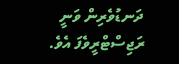ދަނޑުވެރިން ވަނީ ރަޖިސްޓްރީވެފަ އެވެ.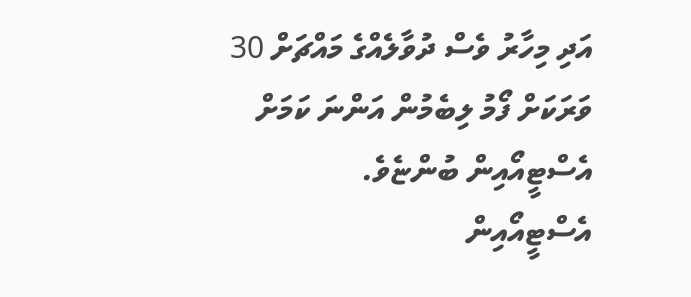އަދި މިހާރު ވެސް ދުވާލެއްގެ މައްޗަށް 30 ވަރަކަށް ފޯމު ލިބެމުން އަންނަ ކަމަށް އެސްޓީއޯއިން ބުންޏެވެ.
އެސްޓީއޯއިން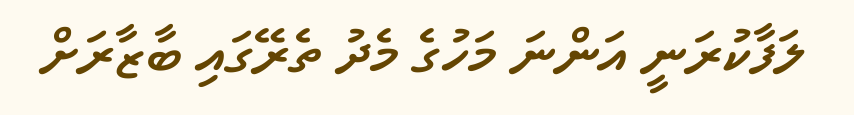ލަފާކުރަނީ އަންނަ މަހުގެ މެދު ތެރޭގައި ބާޒާރަށް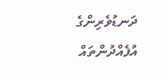ދަނޑުވެރިންގެ އުފެއްދުންތައް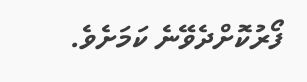ފޯރުކޮށްދެވޭނެ ކަމަށެވެ.